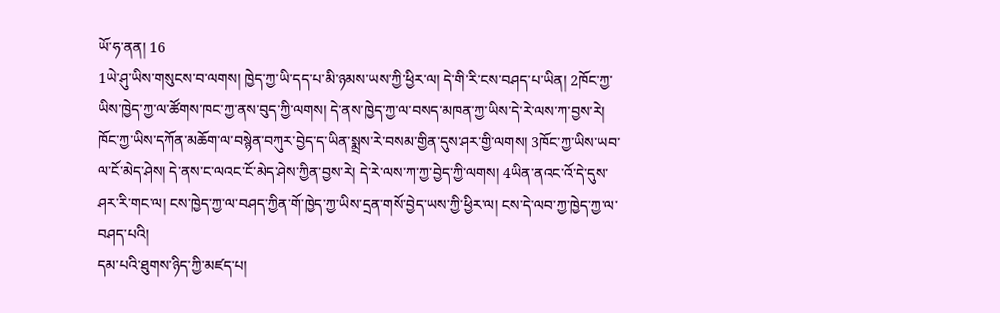ཡོ་ཧ་ནན། 16
1ཡེ་ཤུ་ཡིས་གསུངས་བ་ལགས། ཁྱེད་ཀྱ་ཡི་དད་པ་མི་ཉམས་ཡས་ཀྱི་ཕྱིར་ལ། དེ་གི་རི་ངས་བཤད་པ་ཡིན། 2ཁོང་ཀྱ་ཡིས་ཁྱེད་ཀྱ་ལ་ཚོགས་ཁང་ཀྱ་ནས་བུད་ཀྱི་ལགས། དེ་ནས་ཁྱེད་ཀྱ་ལ་བསད་མཁན་ཀྱ་ཡིས་དེ་རེ་ལས་ཀ་བྱས་རེ། ཁོང་ཀྱ་ཡིས་དཀོན་མཆོག་ལ་བསྙེན་བཀུར་བྱེད་ད་ཡིན་སྨྲས་རེ་བསམ་གྱིན་དུས་ཤར་གྱི་ལགས། 3ཁོང་ཀྱ་ཡིས་ཡབ་ལ་ངོ་མེད་ཤེས། དེ་ནས་ང་ལའང་ངོ་མེད་ཤེས་ཀྱིན་བྱས་རེ། དེ་རེ་ལས་ཀ་ཀྱ་བྱེད་ཀྱི་ལགས། 4ཡིན་ནའང་འོ་དེ་དུས་ཤར་རི་གང་ལ། ངས་ཁྱེད་ཀྱ་ལ་བཤད་ཀྱིན་གོ་ཁྱེད་ཀྱ་ཡིས་དྲན་གསོ་བྱེད་ཡས་ཀྱི་ཕྱིར་ལ། ངས་དེ་ལབ་ཀྱ་ཁྱེད་ཀྱ་ལ་བཤད་པའི།
དམ་པའི་ཐུགས་ཉིད་ཀྱི་མཛད་པ།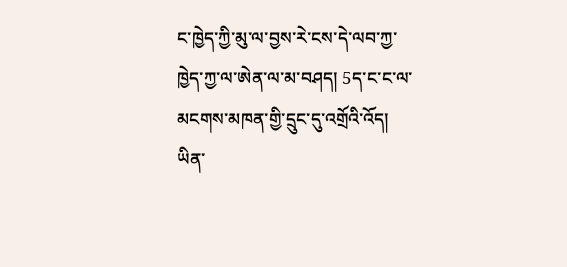ང་ཁྱེད་ཀྱི་མུ་ལ་བྱས་རེ་ངས་དེ་ལབ་ཀྱ་ཁྱེད་ཀྱ་ལ་ཨེན་ལ་མ་བཤད། 5ད་ང་ང་ལ་མངགས་མཁན་གྱི་དྲུང་དུ་འགྲོའི་འོད། ཡིན་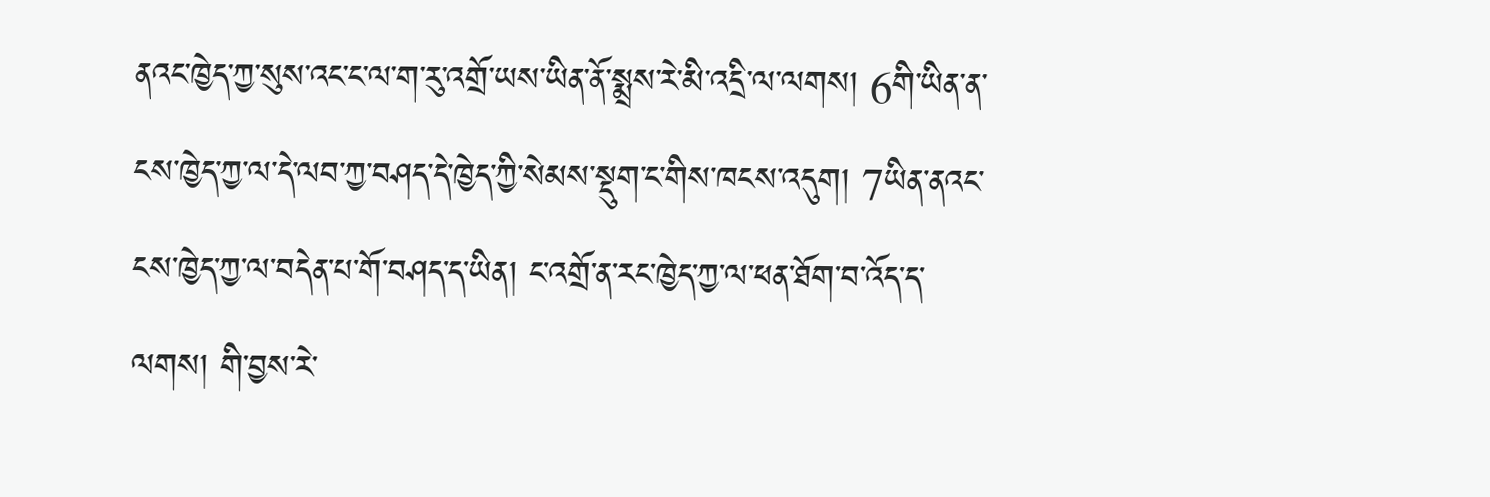ནའང་ཁྱེད་ཀྱ་སུས་འང་ང་ལ་ག་རུ་འགྲོ་ཡས་ཡིན་ནོ་སྨྲས་རེ་མི་འདྲི་ལ་ལགས། 6གི་ཡིན་ན་ངས་ཁྱེད་ཀྱ་ལ་དེ་ལབ་ཀྱ་བཤད་དེ་ཁྱེད་ཀྱི་སེམས་སྡུག་ང་གིས་ཁངས་འདུག། 7ཡིན་ནའང་ངས་ཁྱེད་ཀྱ་ལ་བདེན་པ་གོ་བཤད་ད་ཡིན། ང་འགྲོ་ན་རང་ཁྱེད་ཀྱ་ལ་ཕན་ཐོག་བ་འོད་ད་ལགས། གི་བྱས་རེ་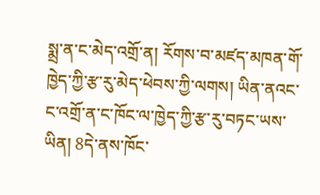སྨྲ་ན་ང་མེད་འགྲོ་ན། རོགས་བ་མཛད་མཁན་གོ་ཁྱེད་ཀྱི་རྩ་རུ་མེད་ཕེབས་ཀྱི་ལགས། ཡིན་ནའང་ང་འགྲོ་ན་ང་ཁོང་ལ་ཁྱེད་ཀྱི་རྩ་རུ་བཏང་ཡས་ཡིན། 8དེ་ནས་ཁོང་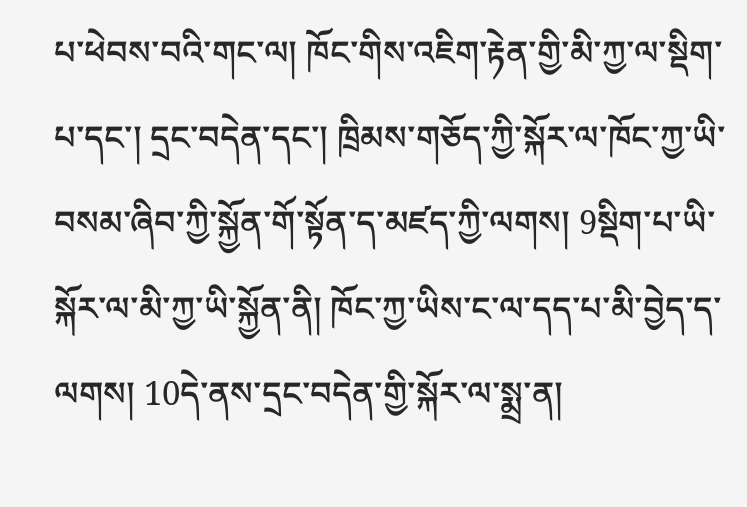པ་ཕེབས་བའི་གང་ལ། ཁོང་གིས་འཇིག་རྟེན་གྱི་མི་ཀྱ་ལ་སྡིག་པ་དང་། དྲང་བདེན་དང་། ཁྲིམས་གཅོད་ཀྱི་སྐོར་ལ་ཁོང་ཀྱ་ཡི་བསམ་ཞིབ་ཀྱི་སྐྱོན་གོ་སྟོན་ད་མཛད་ཀྱི་ལགས། 9སྡིག་པ་ཡི་སྐོར་ལ་མི་ཀྱ་ཡི་སྐྱོན་ནི། ཁོང་ཀྱ་ཡིས་ང་ལ་དད་པ་མི་བྱེད་ད་ལགས། 10དེ་ནས་དྲང་བདེན་གྱི་སྐོར་ལ་སྨྲ་ན།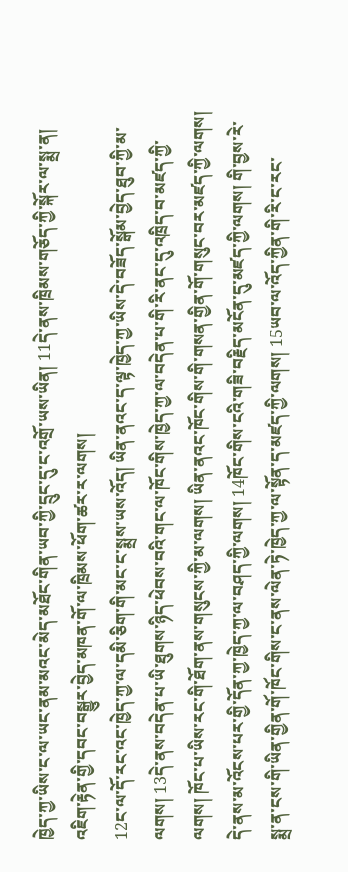ཁྱེད་ཀྱ་ཡིས་ང་ལ་ཡང་ནམ་མའང་མེད་མཐོང་གིན་ཡབ་ཀྱི་དྲུང་དུ་ང་འགྲོ་ཡས་ཡིན། 11དེ་ནས་ཁྲིམས་གཅོད་ཀྱི་སྐོར་ལ་སྨྲ་ན། འཇིག་རྟེན་གྱི་དབང་བསྒྱུར་བྱེད་མཁན་གོ་ལ་ཁྲིམས་ཕོག་ཚར་ར་ལགས།
12ང་ལ་དོ་རང་འང་ཁྱེད་ཀྱ་ལ་དམི་ཅིག་གི་མང་ང་སྨྲས་ཡས་འོད། ཡིན་ནའང་ད་ལྟ་ཁྱེད་ཀྱ་ཡིས་དེ་བཟོད་སྒོམ་བྱེད་ཐུབ་ཀྱི་མ་ལགས། 13དེ་ནས་བདེན་པ་ཡི་ཐུགས་ཉིད་ཕེབས་བའི་གང་ལ་ཁོང་གིས་ཁྱེད་ཀྱ་ལ་བདེན་པ་གི་རི་ནང་དུ་འཁྲིད་བ་མཛད་ཀྱི་ལགས། ཁོང་པ་ཡིས་རང་གི་ཐོག་ནས་གསུངས་ཀྱི་མ་ལགས། ཡིན་ནའང་ཁོང་གིས་གི་གསན་གྱིན་གོ་གསུང་བར་མཛད་ཀྱི་ལགས། དེ་ནས་མ་འོངས་པར་གྱི་དོན་ཀྱ་ཁྱེད་ཀྱ་ལ་བཤད་ཀྱི་ལགས། 14ཁོང་གིས་ངའི་གཟི་བརྗིད་མངོན་དུ་མཛད་ཀྱི་ལགས། གི་བྱས་རེ་སྨྲ་ན་ངས་གི་ཡིན་གྱིན་གོ་ཁོང་གིས་ང་ནས་ལེན་ཏེ་ཁྱེད་ཀྱ་ལ་སྟོན་ད་མཛད་ཀྱི་ལགས། 15ཡབ་ལ་འོད་ཀྱིན་གི་རི་ང་རང་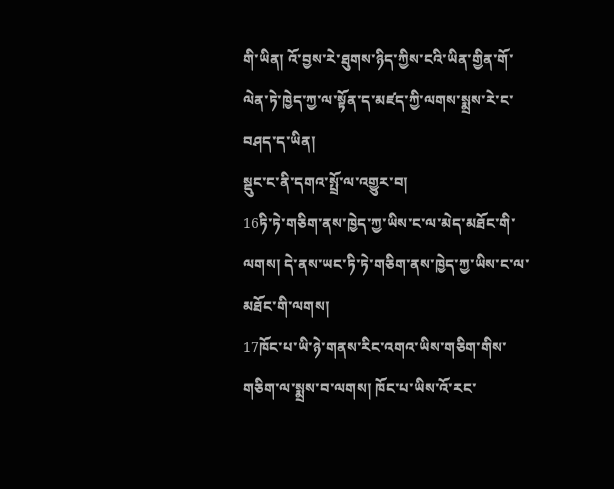གི་ཡིན། འོ་བྱས་རེ་ཐུགས་ཉིད་ཀྱིས་ངའི་ཡིན་གྱིན་གོ་ལེན་ཏེ་ཁྱེད་ཀྱ་ལ་སྟོན་ད་མཛད་ཀྱི་ལགས་སྨྲས་རེ་ང་བཤད་ད་ཡིན།
སྡུང་ང་ནི་དགའ་སྤྲོ་ལ་འགྱུར་བ།
16ཏི་ཏེ་གཅིག་ནས་ཁྱེད་ཀྱ་ཡིས་ང་ལ་མེད་མཐོང་གི་ལགས། དེ་ནས་ཡང་ཏི་ཏེ་གཅིག་ནས་ཁྱེད་ཀྱ་ཡིས་ང་ལ་མཐོང་གི་ལགས།
17ཁོང་པ་ཡི་ཉེ་གནས་རིང་འགའ་ཡིས་གཅིག་གིས་གཅིག་ལ་སྨྲས་བ་ལགས། ཁོང་པ་ཡིས་འོ་རང་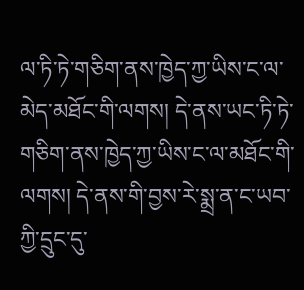ལ་ཏི་ཏེ་གཅིག་ནས་ཁྱེད་ཀྱ་ཡིས་ང་ལ་མེད་མཐོང་གི་ལགས། དེ་ནས་ཡང་ཏི་ཏེ་གཅིག་ནས་ཁྱེད་ཀྱ་ཡིས་ང་ལ་མཐོང་གི་ལགས། དེ་ནས་གི་བྱས་རེ་སྨྲ་ན་ང་ཡབ་ཀྱི་དྲུང་དུ་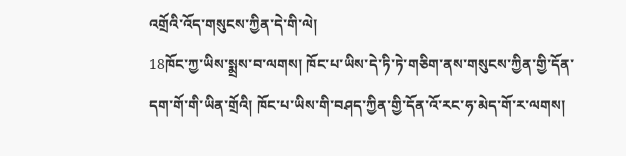འགྲོའི་འོད་གསུངས་ཀྱིན་དེ་གི་ལེ།
18ཁོང་ཀྱ་ཡིས་སྨྲས་བ་ལགས། ཁོང་པ་ཡིས་དེ་ཏི་ཏེ་གཅིག་ནས་གསུངས་ཀྱིན་གྱི་དོན་དག་གོ་གི་ཡིན་གྲོའི། ཁོང་པ་ཡིས་གི་བཤད་ཀྱིན་གྱི་དོན་འོ་རང་ཧ་མེད་གོ་ར་ལགས།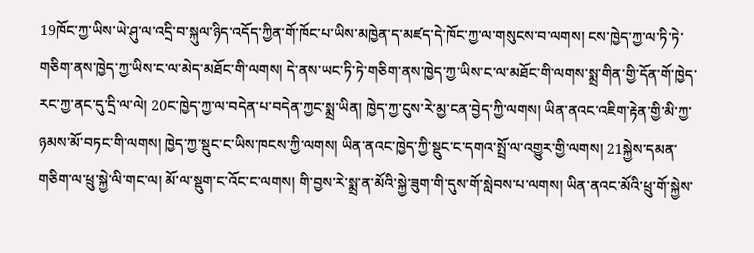19ཁོང་ཀྱ་ཡིས་ཡེ་ཤུ་ལ་འདྲི་བ་སྐུལ་ཉིད་འདོད་ཀྱིན་གོ་ཁོང་པ་ཡིས་མཁྱེན་ད་མཛད་དེ་ཁོང་ཀྱ་ལ་གསུངས་བ་ལགས། ངས་ཁྱེད་ཀྱ་ལ་ཏི་ཏེ་གཅིག་ནས་ཁྱེད་ཀྱ་ཡིས་ང་ལ་མེད་མཐོང་གི་ལགས། དེ་ནས་ཡང་ཏི་ཏེ་གཅིག་ནས་ཁྱེད་ཀྱ་ཡིས་ང་ལ་མཐོང་གི་ལགས་སྨྲ་གིན་གྱི་དོན་གོ་ཁྱེད་རང་ཀྱ་ནང་དུ་དྲི་ལ་ལེ། 20ང་ཁྱེད་ཀྱ་ལ་བདེན་པ་བདེན་ཀྱང་སྨྲ་ཡིན། ཁྱེད་ཀྱ་ངུས་རེ་མྱ་ངན་བྱེད་ཀྱི་ལགས། ཡིན་ནའང་འཇིག་རྟེན་གྱི་མི་ཀྱ་ཉམས་མོ་བཏང་གི་ལགས། ཁྱེད་ཀྱ་སྡུང་ང་ཡིས་ཁངས་ཀྱི་ལགས། ཡིན་ནའང་ཁྱེད་ཀྱི་སྡུང་ང་དགའ་སྤྲོ་ལ་འགྱུར་གྱི་ལགས། 21སྐྱེས་དམན་གཅིག་ལ་ཕྲུ་སྐྱེ་ལི་གང་ལ། མོ་ལ་སྡུག་ང་འོང་ང་ལགས། གི་བྱས་རེ་སྨྲ་ན་མོའི་སྐྱེ་ཟུག་གི་དུས་གོ་སླེབས་པ་ལགས། ཡིན་ནའང་མོའི་ཕྲུ་གོ་སྐྱེས་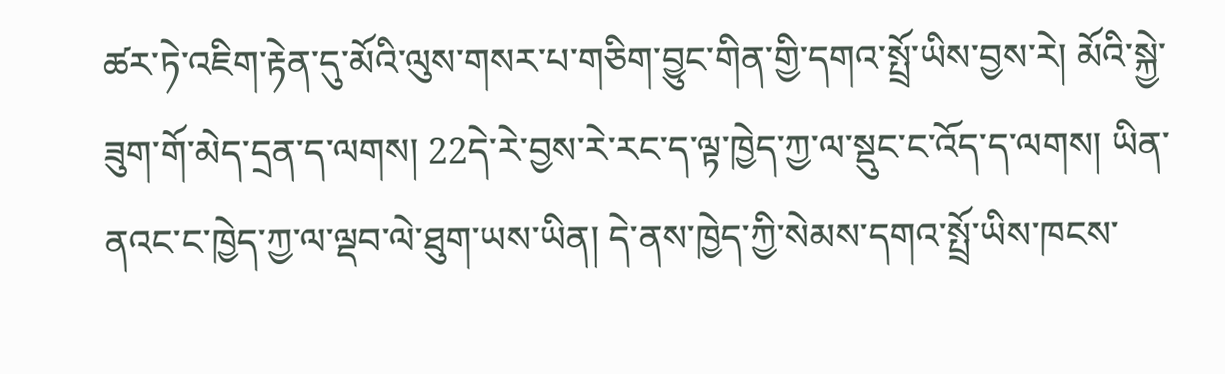ཚར་ཏེ་འཇིག་རྟེན་དུ་མོའི་ལུས་གསར་པ་གཅིག་བྱུང་གིན་གྱི་དགའ་སྤྲོ་ཡིས་བྱས་རེ། མོའི་སྐྱེ་ཟུག་གོ་མེད་དྲན་ད་ལགས། 22དེ་རེ་བྱས་རེ་རང་ད་ལྟ་ཁྱེད་ཀྱ་ལ་སྡུང་ང་འོད་ད་ལགས། ཡིན་ནའང་ང་ཁྱེད་ཀྱ་ལ་ལྡབ་ལེ་ཐུག་ཡས་ཡིན། དེ་ནས་ཁྱེད་ཀྱི་སེམས་དགའ་སྤྲོ་ཡིས་ཁངས་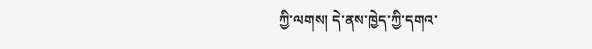ཀྱི་ལགས། དེ་ནས་ཁྱེད་ཀྱི་དགའ་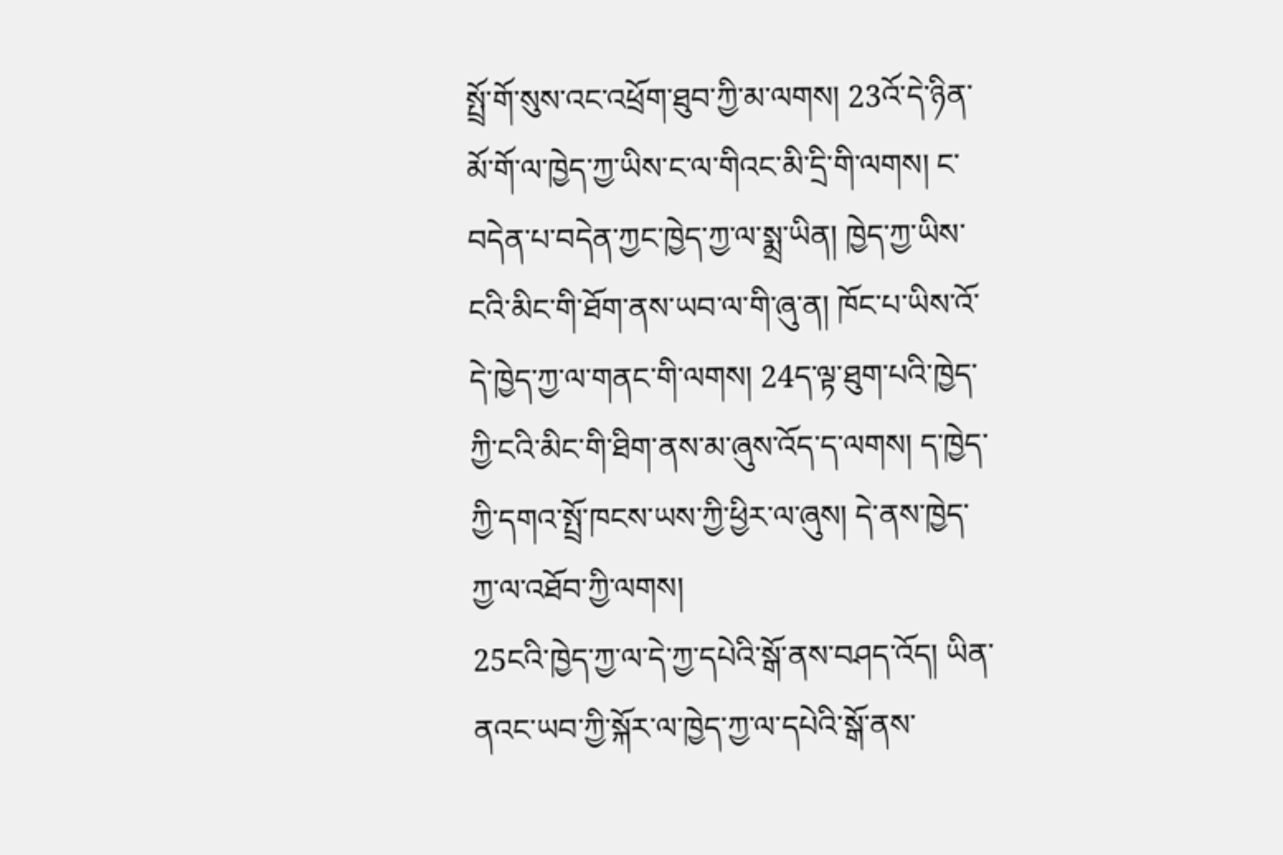སྤྲོ་གོ་སུས་འང་འཕྲོག་ཐུབ་ཀྱི་མ་ལགས། 23འོ་དེ་ཉིན་མོ་གོ་ལ་ཁྱེད་ཀྱ་ཡིས་ང་ལ་གིའང་མི་དྲི་གི་ལགས། ང་བདེན་པ་བདེན་ཀྱང་ཁྱེད་ཀྱ་ལ་སྨྲ་ཡིན། ཁྱེད་ཀྱ་ཡིས་ངའི་མིང་གི་ཐོག་ནས་ཡབ་ལ་གི་ཞུ་ན། ཁོང་པ་ཡིས་འོ་དེ་ཁྱེད་ཀྱ་ལ་གནང་གི་ལགས། 24ད་ལྟ་ཐུག་པའི་ཁྱེད་ཀྱི་ངའི་མིང་གི་ཐིག་ནས་མ་ཞུས་འོད་ད་ལགས། ད་ཁྱེད་ཀྱི་དགའ་སྤྲོ་ཁངས་ཡས་ཀྱི་ཕྱིར་ལ་ཞུས། དེ་ནས་ཁྱེད་ཀྱ་ལ་འཐོབ་ཀྱི་ལགས།
25ངའི་ཁྱེད་ཀྱ་ལ་དེ་ཀྱ་དཔེའི་སྒོ་ནས་བཤད་འོད། ཡིན་ནའང་ཡབ་ཀྱི་སྐོར་ལ་ཁྱེད་ཀྱ་ལ་དཔེའི་སྒོ་ནས་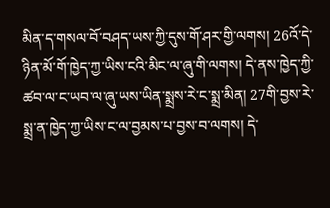མིན་ད་གསལ་བོ་བཤད་ཡས་ཀྱི་དུས་གོ་ཤར་གྱི་ལགས། 26འོ་དེ་ཉིན་མོ་གོ་ཁྱེད་ཀྱ་ཡིས་ངའི་མིང་ལ་ཞུ་གི་ལགས། དེ་ནས་ཁྱེད་ཀྱི་ཚབ་ལ་ང་ཡབ་ལ་ཞུ་ཡས་ཡིན་སྨྲས་རེ་ང་སྨྲ་མིན། 27གི་བྱས་རེ་སྨྲ་ན་ཁྱེད་ཀྱ་ཡིས་ང་ལ་བྱམས་པ་བྱས་བ་ལགས། དེ་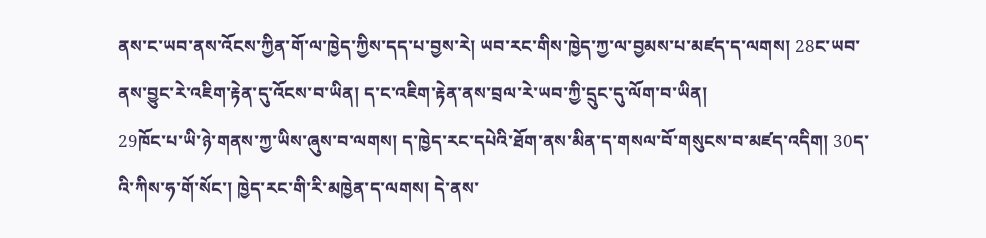ནས་ང་ཡབ་ནས་འོངས་ཀྱིན་གོ་ལ་ཁྱེད་ཀྱིས་དད་པ་བྱས་རེ། ཡབ་རང་གིས་ཁྱེད་ཀྱ་ལ་བྱམས་པ་མཛད་ད་ལགས། 28ང་ཡབ་ནས་བྱུང་རེ་འཇིག་རྟེན་དུ་འོངས་བ་ཡིན། ད་ང་འཇིག་རྟེན་ནས་བྲལ་རེ་ཡབ་ཀྱི་དྲུང་དུ་ལོག་བ་ཡིན།
29ཁོང་པ་ཡི་ཉེ་གནས་ཀྱ་ཡིས་ཞུས་བ་ལགས། ད་ཁྱེད་རང་དཔེའི་ཐོག་ནས་མིན་ད་གསལ་བོ་གསུངས་བ་མཛད་འདིག། 30ད་འི་ཀིས་ཧ་གོ་སོང་། ཁྱེད་རང་གི་རི་མཁྱེན་ད་ལགས། དེ་ནས་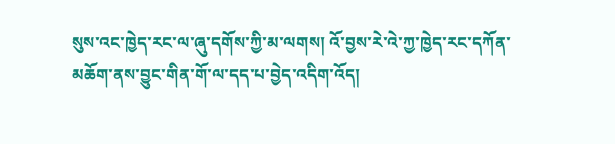སུས་འང་ཁྱེད་རང་ལ་ཞུ་དགོས་ཀྱི་མ་ལགས། འོ་བྱས་རེ་འེ་ཀྱ་ཁྱེད་རང་དཀོན་མཆོག་ནས་བྱུང་གིན་གོ་ལ་དད་པ་བྱེད་འདིག་འོད།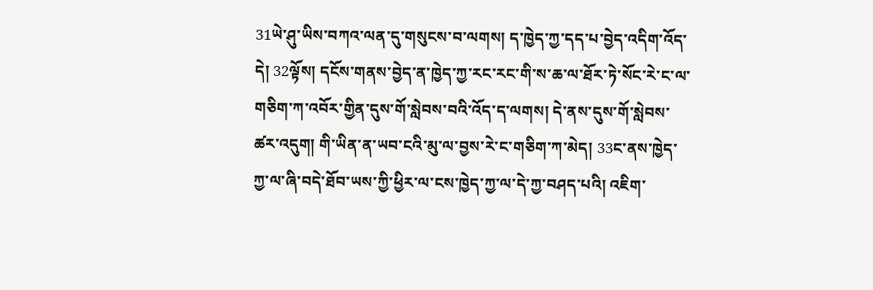31ཡེ་ཤུ་ཡིས་བཀའ་ལན་དུ་གསུངས་བ་ལགས། ད་ཁྱེད་ཀྱ་དད་པ་བྱེད་འདིག་འོད་དེ། 32ལྟོས། དངོས་གནས་བྱེད་ན་ཁྱེད་ཀྱ་རང་རང་གི་ས་ཆ་ལ་ཐོར་ཏེ་སོང་རེ་ང་ལ་གཅིག་ཀ་འབོར་གྱིན་དུས་གོ་སླེབས་བའི་འོད་ད་ལགས། དེ་ནས་དུས་གོ་སླེབས་ཚར་འདུག། གི་ཡིན་ན་ཡབ་ངའི་མུ་ལ་བྱས་རེ་ང་གཅིག་ཀ་མེད། 33ང་ནས་ཁྱེད་ཀྱ་ལ་ཞི་བདེ་ཐོབ་ཡས་ཀྱི་ཕྱིར་ལ་ངས་ཁྱེད་ཀྱ་ལ་དེ་ཀྱ་བཤད་པའི། འཇིག་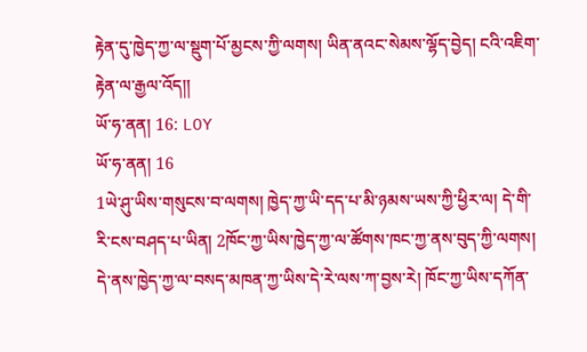རྟེན་དུ་ཁྱེད་ཀྱ་ལ་སྡུག་པོ་མྱངས་ཀྱི་ལགས། ཡིན་ནའང་སེམས་ལྷོད་བྱེད། ངའི་འཇིག་རྟེན་ལ་རྒྱལ་འོད།།
ཡོ་ཧ་ནན། 16: LOY
ཡོ་ཧ་ནན། 16
1ཡེ་ཤུ་ཡིས་གསུངས་བ་ལགས། ཁྱེད་ཀྱ་ཡི་དད་པ་མི་ཉམས་ཡས་ཀྱི་ཕྱིར་ལ། དེ་གི་རི་ངས་བཤད་པ་ཡིན། 2ཁོང་ཀྱ་ཡིས་ཁྱེད་ཀྱ་ལ་ཚོགས་ཁང་ཀྱ་ནས་བུད་ཀྱི་ལགས། དེ་ནས་ཁྱེད་ཀྱ་ལ་བསད་མཁན་ཀྱ་ཡིས་དེ་རེ་ལས་ཀ་བྱས་རེ། ཁོང་ཀྱ་ཡིས་དཀོན་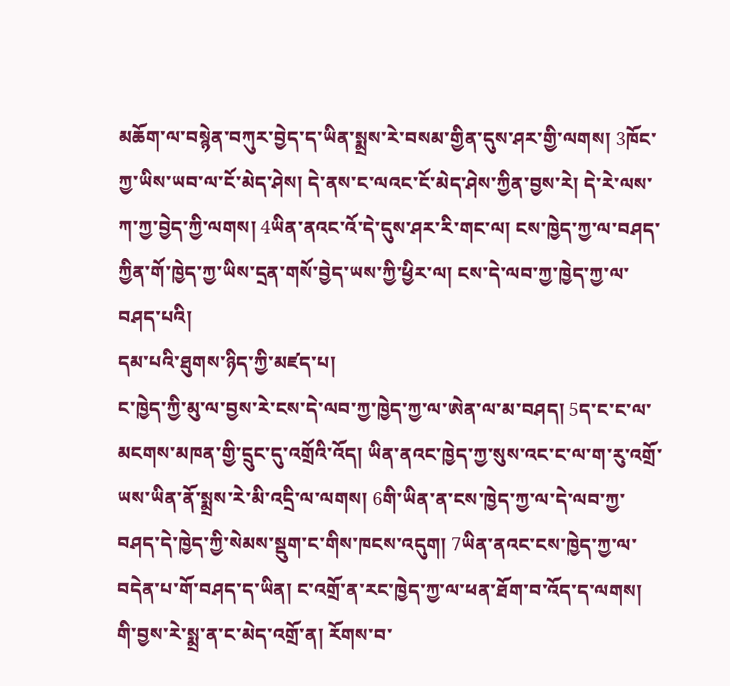མཆོག་ལ་བསྙེན་བཀུར་བྱེད་ད་ཡིན་སྨྲས་རེ་བསམ་གྱིན་དུས་ཤར་གྱི་ལགས། 3ཁོང་ཀྱ་ཡིས་ཡབ་ལ་ངོ་མེད་ཤེས། དེ་ནས་ང་ལའང་ངོ་མེད་ཤེས་ཀྱིན་བྱས་རེ། དེ་རེ་ལས་ཀ་ཀྱ་བྱེད་ཀྱི་ལགས། 4ཡིན་ནའང་འོ་དེ་དུས་ཤར་རི་གང་ལ། ངས་ཁྱེད་ཀྱ་ལ་བཤད་ཀྱིན་གོ་ཁྱེད་ཀྱ་ཡིས་དྲན་གསོ་བྱེད་ཡས་ཀྱི་ཕྱིར་ལ། ངས་དེ་ལབ་ཀྱ་ཁྱེད་ཀྱ་ལ་བཤད་པའི།
དམ་པའི་ཐུགས་ཉིད་ཀྱི་མཛད་པ།
ང་ཁྱེད་ཀྱི་མུ་ལ་བྱས་རེ་ངས་དེ་ལབ་ཀྱ་ཁྱེད་ཀྱ་ལ་ཨེན་ལ་མ་བཤད། 5ད་ང་ང་ལ་མངགས་མཁན་གྱི་དྲུང་དུ་འགྲོའི་འོད། ཡིན་ནའང་ཁྱེད་ཀྱ་སུས་འང་ང་ལ་ག་རུ་འགྲོ་ཡས་ཡིན་ནོ་སྨྲས་རེ་མི་འདྲི་ལ་ལགས། 6གི་ཡིན་ན་ངས་ཁྱེད་ཀྱ་ལ་དེ་ལབ་ཀྱ་བཤད་དེ་ཁྱེད་ཀྱི་སེམས་སྡུག་ང་གིས་ཁངས་འདུག། 7ཡིན་ནའང་ངས་ཁྱེད་ཀྱ་ལ་བདེན་པ་གོ་བཤད་ད་ཡིན། ང་འགྲོ་ན་རང་ཁྱེད་ཀྱ་ལ་ཕན་ཐོག་བ་འོད་ད་ལགས། གི་བྱས་རེ་སྨྲ་ན་ང་མེད་འགྲོ་ན། རོགས་བ་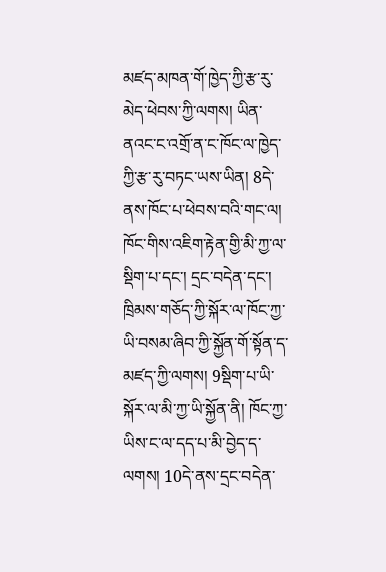མཛད་མཁན་གོ་ཁྱེད་ཀྱི་རྩ་རུ་མེད་ཕེབས་ཀྱི་ལགས། ཡིན་ནའང་ང་འགྲོ་ན་ང་ཁོང་ལ་ཁྱེད་ཀྱི་རྩ་རུ་བཏང་ཡས་ཡིན། 8དེ་ནས་ཁོང་པ་ཕེབས་བའི་གང་ལ། ཁོང་གིས་འཇིག་རྟེན་གྱི་མི་ཀྱ་ལ་སྡིག་པ་དང་། དྲང་བདེན་དང་། ཁྲིམས་གཅོད་ཀྱི་སྐོར་ལ་ཁོང་ཀྱ་ཡི་བསམ་ཞིབ་ཀྱི་སྐྱོན་གོ་སྟོན་ད་མཛད་ཀྱི་ལགས། 9སྡིག་པ་ཡི་སྐོར་ལ་མི་ཀྱ་ཡི་སྐྱོན་ནི། ཁོང་ཀྱ་ཡིས་ང་ལ་དད་པ་མི་བྱེད་ད་ལགས། 10དེ་ནས་དྲང་བདེན་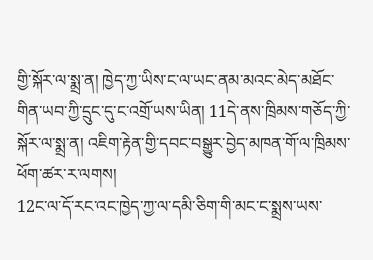གྱི་སྐོར་ལ་སྨྲ་ན། ཁྱེད་ཀྱ་ཡིས་ང་ལ་ཡང་ནམ་མའང་མེད་མཐོང་གིན་ཡབ་ཀྱི་དྲུང་དུ་ང་འགྲོ་ཡས་ཡིན། 11དེ་ནས་ཁྲིམས་གཅོད་ཀྱི་སྐོར་ལ་སྨྲ་ན། འཇིག་རྟེན་གྱི་དབང་བསྒྱུར་བྱེད་མཁན་གོ་ལ་ཁྲིམས་ཕོག་ཚར་ར་ལགས།
12ང་ལ་དོ་རང་འང་ཁྱེད་ཀྱ་ལ་དམི་ཅིག་གི་མང་ང་སྨྲས་ཡས་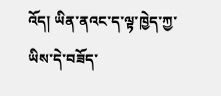འོད། ཡིན་ནའང་ད་ལྟ་ཁྱེད་ཀྱ་ཡིས་དེ་བཟོད་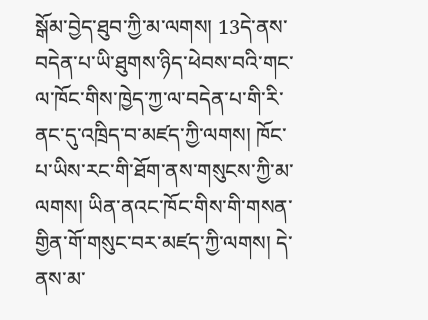སྒོམ་བྱེད་ཐུབ་ཀྱི་མ་ལགས། 13དེ་ནས་བདེན་པ་ཡི་ཐུགས་ཉིད་ཕེབས་བའི་གང་ལ་ཁོང་གིས་ཁྱེད་ཀྱ་ལ་བདེན་པ་གི་རི་ནང་དུ་འཁྲིད་བ་མཛད་ཀྱི་ལགས། ཁོང་པ་ཡིས་རང་གི་ཐོག་ནས་གསུངས་ཀྱི་མ་ལགས། ཡིན་ནའང་ཁོང་གིས་གི་གསན་གྱིན་གོ་གསུང་བར་མཛད་ཀྱི་ལགས། དེ་ནས་མ་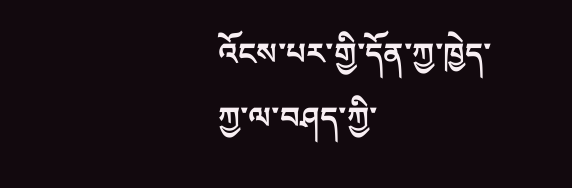འོངས་པར་གྱི་དོན་ཀྱ་ཁྱེད་ཀྱ་ལ་བཤད་ཀྱི་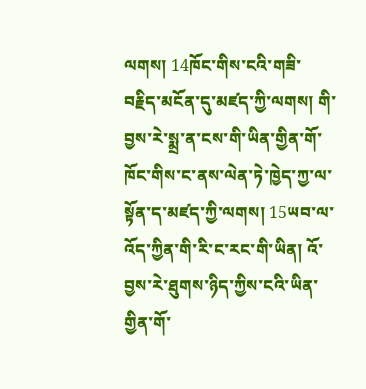ལགས། 14ཁོང་གིས་ངའི་གཟི་བརྗིད་མངོན་དུ་མཛད་ཀྱི་ལགས། གི་བྱས་རེ་སྨྲ་ན་ངས་གི་ཡིན་གྱིན་གོ་ཁོང་གིས་ང་ནས་ལེན་ཏེ་ཁྱེད་ཀྱ་ལ་སྟོན་ད་མཛད་ཀྱི་ལགས། 15ཡབ་ལ་འོད་ཀྱིན་གི་རི་ང་རང་གི་ཡིན། འོ་བྱས་རེ་ཐུགས་ཉིད་ཀྱིས་ངའི་ཡིན་གྱིན་གོ་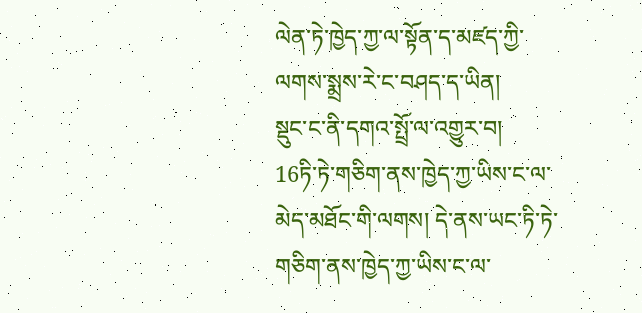ལེན་ཏེ་ཁྱེད་ཀྱ་ལ་སྟོན་ད་མཛད་ཀྱི་ལགས་སྨྲས་རེ་ང་བཤད་ད་ཡིན།
སྡུང་ང་ནི་དགའ་སྤྲོ་ལ་འགྱུར་བ།
16ཏི་ཏེ་གཅིག་ནས་ཁྱེད་ཀྱ་ཡིས་ང་ལ་མེད་མཐོང་གི་ལགས། དེ་ནས་ཡང་ཏི་ཏེ་གཅིག་ནས་ཁྱེད་ཀྱ་ཡིས་ང་ལ་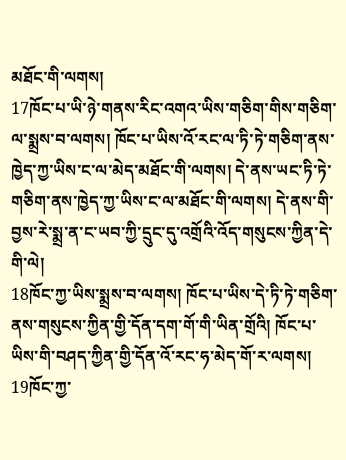མཐོང་གི་ལགས།
17ཁོང་པ་ཡི་ཉེ་གནས་རིང་འགའ་ཡིས་གཅིག་གིས་གཅིག་ལ་སྨྲས་བ་ལགས། ཁོང་པ་ཡིས་འོ་རང་ལ་ཏི་ཏེ་གཅིག་ནས་ཁྱེད་ཀྱ་ཡིས་ང་ལ་མེད་མཐོང་གི་ལགས། དེ་ནས་ཡང་ཏི་ཏེ་གཅིག་ནས་ཁྱེད་ཀྱ་ཡིས་ང་ལ་མཐོང་གི་ལགས། དེ་ནས་གི་བྱས་རེ་སྨྲ་ན་ང་ཡབ་ཀྱི་དྲུང་དུ་འགྲོའི་འོད་གསུངས་ཀྱིན་དེ་གི་ལེ།
18ཁོང་ཀྱ་ཡིས་སྨྲས་བ་ལགས། ཁོང་པ་ཡིས་དེ་ཏི་ཏེ་གཅིག་ནས་གསུངས་ཀྱིན་གྱི་དོན་དག་གོ་གི་ཡིན་གྲོའི། ཁོང་པ་ཡིས་གི་བཤད་ཀྱིན་གྱི་དོན་འོ་རང་ཧ་མེད་གོ་ར་ལགས།
19ཁོང་ཀྱ་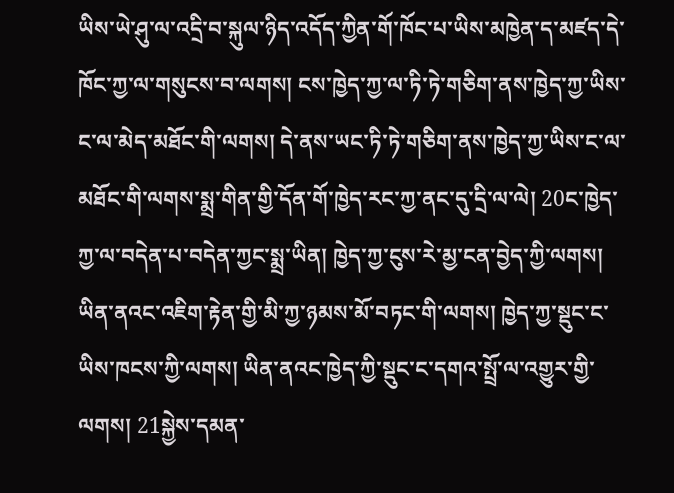ཡིས་ཡེ་ཤུ་ལ་འདྲི་བ་སྐུལ་ཉིད་འདོད་ཀྱིན་གོ་ཁོང་པ་ཡིས་མཁྱེན་ད་མཛད་དེ་ཁོང་ཀྱ་ལ་གསུངས་བ་ལགས། ངས་ཁྱེད་ཀྱ་ལ་ཏི་ཏེ་གཅིག་ནས་ཁྱེད་ཀྱ་ཡིས་ང་ལ་མེད་མཐོང་གི་ལགས། དེ་ནས་ཡང་ཏི་ཏེ་གཅིག་ནས་ཁྱེད་ཀྱ་ཡིས་ང་ལ་མཐོང་གི་ལགས་སྨྲ་གིན་གྱི་དོན་གོ་ཁྱེད་རང་ཀྱ་ནང་དུ་དྲི་ལ་ལེ། 20ང་ཁྱེད་ཀྱ་ལ་བདེན་པ་བདེན་ཀྱང་སྨྲ་ཡིན། ཁྱེད་ཀྱ་ངུས་རེ་མྱ་ངན་བྱེད་ཀྱི་ལགས། ཡིན་ནའང་འཇིག་རྟེན་གྱི་མི་ཀྱ་ཉམས་མོ་བཏང་གི་ལགས། ཁྱེད་ཀྱ་སྡུང་ང་ཡིས་ཁངས་ཀྱི་ལགས། ཡིན་ནའང་ཁྱེད་ཀྱི་སྡུང་ང་དགའ་སྤྲོ་ལ་འགྱུར་གྱི་ལགས། 21སྐྱེས་དམན་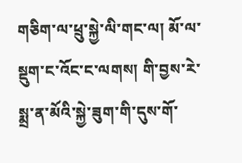གཅིག་ལ་ཕྲུ་སྐྱེ་ལི་གང་ལ། མོ་ལ་སྡུག་ང་འོང་ང་ལགས། གི་བྱས་རེ་སྨྲ་ན་མོའི་སྐྱེ་ཟུག་གི་དུས་གོ་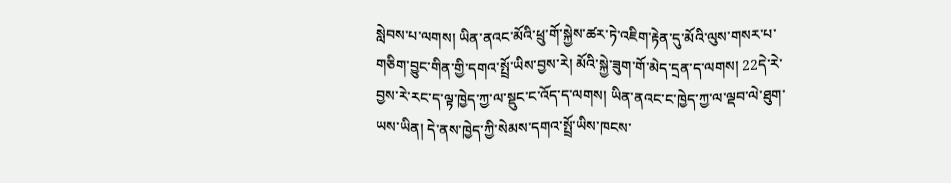སླེབས་པ་ལགས། ཡིན་ནའང་མོའི་ཕྲུ་གོ་སྐྱེས་ཚར་ཏེ་འཇིག་རྟེན་དུ་མོའི་ལུས་གསར་པ་གཅིག་བྱུང་གིན་གྱི་དགའ་སྤྲོ་ཡིས་བྱས་རེ། མོའི་སྐྱེ་ཟུག་གོ་མེད་དྲན་ད་ལགས། 22དེ་རེ་བྱས་རེ་རང་ད་ལྟ་ཁྱེད་ཀྱ་ལ་སྡུང་ང་འོད་ད་ལགས། ཡིན་ནའང་ང་ཁྱེད་ཀྱ་ལ་ལྡབ་ལེ་ཐུག་ཡས་ཡིན། དེ་ནས་ཁྱེད་ཀྱི་སེམས་དགའ་སྤྲོ་ཡིས་ཁངས་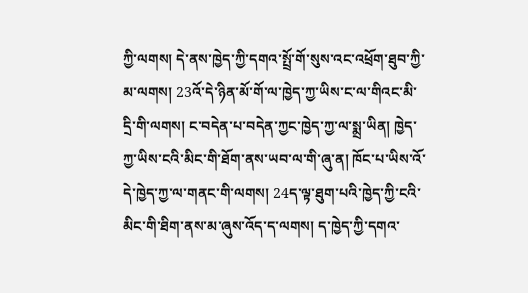ཀྱི་ལགས། དེ་ནས་ཁྱེད་ཀྱི་དགའ་སྤྲོ་གོ་སུས་འང་འཕྲོག་ཐུབ་ཀྱི་མ་ལགས། 23འོ་དེ་ཉིན་མོ་གོ་ལ་ཁྱེད་ཀྱ་ཡིས་ང་ལ་གིའང་མི་དྲི་གི་ལགས། ང་བདེན་པ་བདེན་ཀྱང་ཁྱེད་ཀྱ་ལ་སྨྲ་ཡིན། ཁྱེད་ཀྱ་ཡིས་ངའི་མིང་གི་ཐོག་ནས་ཡབ་ལ་གི་ཞུ་ན། ཁོང་པ་ཡིས་འོ་དེ་ཁྱེད་ཀྱ་ལ་གནང་གི་ལགས། 24ད་ལྟ་ཐུག་པའི་ཁྱེད་ཀྱི་ངའི་མིང་གི་ཐིག་ནས་མ་ཞུས་འོད་ད་ལགས། ད་ཁྱེད་ཀྱི་དགའ་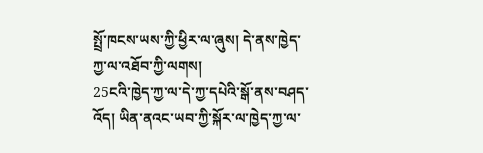སྤྲོ་ཁངས་ཡས་ཀྱི་ཕྱིར་ལ་ཞུས། དེ་ནས་ཁྱེད་ཀྱ་ལ་འཐོབ་ཀྱི་ལགས།
25ངའི་ཁྱེད་ཀྱ་ལ་དེ་ཀྱ་དཔེའི་སྒོ་ནས་བཤད་འོད། ཡིན་ནའང་ཡབ་ཀྱི་སྐོར་ལ་ཁྱེད་ཀྱ་ལ་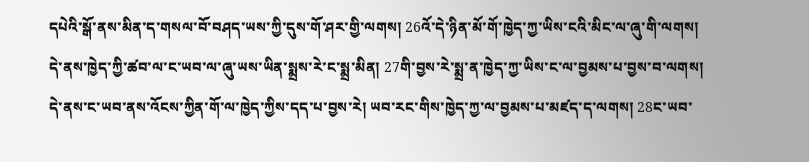དཔེའི་སྒོ་ནས་མིན་ད་གསལ་བོ་བཤད་ཡས་ཀྱི་དུས་གོ་ཤར་གྱི་ལགས། 26འོ་དེ་ཉིན་མོ་གོ་ཁྱེད་ཀྱ་ཡིས་ངའི་མིང་ལ་ཞུ་གི་ལགས། དེ་ནས་ཁྱེད་ཀྱི་ཚབ་ལ་ང་ཡབ་ལ་ཞུ་ཡས་ཡིན་སྨྲས་རེ་ང་སྨྲ་མིན། 27གི་བྱས་རེ་སྨྲ་ན་ཁྱེད་ཀྱ་ཡིས་ང་ལ་བྱམས་པ་བྱས་བ་ལགས། དེ་ནས་ང་ཡབ་ནས་འོངས་ཀྱིན་གོ་ལ་ཁྱེད་ཀྱིས་དད་པ་བྱས་རེ། ཡབ་རང་གིས་ཁྱེད་ཀྱ་ལ་བྱམས་པ་མཛད་ད་ལགས། 28ང་ཡབ་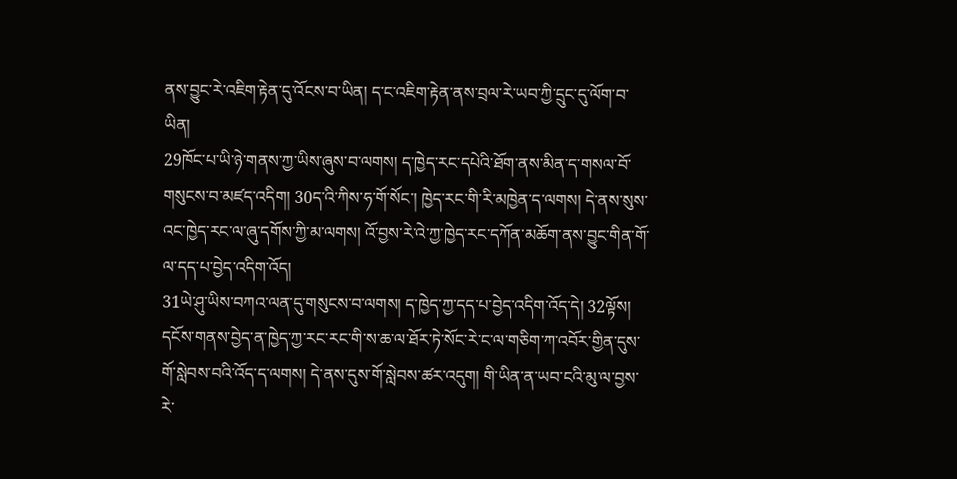ནས་བྱུང་རེ་འཇིག་རྟེན་དུ་འོངས་བ་ཡིན། ད་ང་འཇིག་རྟེན་ནས་བྲལ་རེ་ཡབ་ཀྱི་དྲུང་དུ་ལོག་བ་ཡིན།
29ཁོང་པ་ཡི་ཉེ་གནས་ཀྱ་ཡིས་ཞུས་བ་ལགས། ད་ཁྱེད་རང་དཔེའི་ཐོག་ནས་མིན་ད་གསལ་བོ་གསུངས་བ་མཛད་འདིག། 30ད་འི་ཀིས་ཧ་གོ་སོང་། ཁྱེད་རང་གི་རི་མཁྱེན་ད་ལགས། དེ་ནས་སུས་འང་ཁྱེད་རང་ལ་ཞུ་དགོས་ཀྱི་མ་ལགས། འོ་བྱས་རེ་འེ་ཀྱ་ཁྱེད་རང་དཀོན་མཆོག་ནས་བྱུང་གིན་གོ་ལ་དད་པ་བྱེད་འདིག་འོད།
31ཡེ་ཤུ་ཡིས་བཀའ་ལན་དུ་གསུངས་བ་ལགས། ད་ཁྱེད་ཀྱ་དད་པ་བྱེད་འདིག་འོད་དེ། 32ལྟོས། དངོས་གནས་བྱེད་ན་ཁྱེད་ཀྱ་རང་རང་གི་ས་ཆ་ལ་ཐོར་ཏེ་སོང་རེ་ང་ལ་གཅིག་ཀ་འབོར་གྱིན་དུས་གོ་སླེབས་བའི་འོད་ད་ལགས། དེ་ནས་དུས་གོ་སླེབས་ཚར་འདུག། གི་ཡིན་ན་ཡབ་ངའི་མུ་ལ་བྱས་རེ་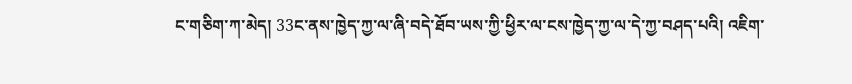ང་གཅིག་ཀ་མེད། 33ང་ནས་ཁྱེད་ཀྱ་ལ་ཞི་བདེ་ཐོབ་ཡས་ཀྱི་ཕྱིར་ལ་ངས་ཁྱེད་ཀྱ་ལ་དེ་ཀྱ་བཤད་པའི། འཇིག་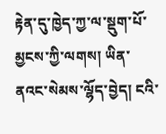རྟེན་དུ་ཁྱེད་ཀྱ་ལ་སྡུག་པོ་མྱངས་ཀྱི་ལགས། ཡིན་ནའང་སེམས་ལྷོད་བྱེད། ངའི་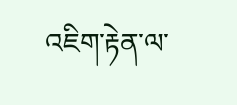འཇིག་རྟེན་ལ་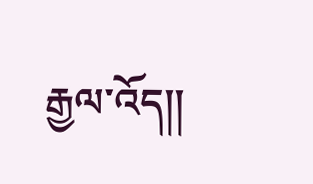རྒྱལ་འོད།།